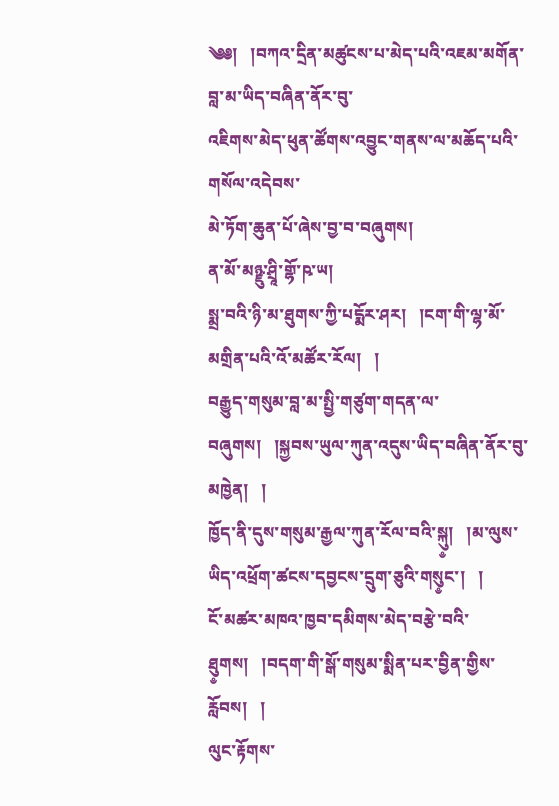༄༅།   །བཀའ་དྲིན་མཚུངས་པ་མེད་པའི་འཇམ་མགོན་བླ་མ་ཡིད་བཞིན་ནོར་བུ་
འཇིགས་མེད་ཕུན་ཚོགས་འབྱུང་གནས་ལ་མཆོད་པའི་གསོལ་འདེབས་
མེ་ཏོག་ཆུན་པོ་ཞེས་བྱ་བ་བཞུགས།
ན་མོ་མཉྫུ་ཤྲཱི་གྷོ་ཥ་ཡ།
སྨྲ་བའི་ཉི་མ་ཐུགས་ཀྱི་པདྨོར་ཤར།   །ངག་གི་ལྷ་མོ་མགྲིན་པའི་འོ་མཚོར་རོལ།   །
བརྒྱུད་གསུམ་བླ་མ་སྤྱི་གཙུག་གདན་ལ་བཞུགས།   །སྐྱབས་ཡུལ་ཀུན་འདུས་ཡིད་བཞིན་ནོར་བུ་མཁྱེན།   །
ཁྱོད་ནི་དུས་གསུམ་རྒྱལ་ཀུན་རོལ་བའི་སྐུ༵།   །མ་ལུས་ཡིད་འཕྲོག་ཚངས་དབྱངས་དྲུག་ཅུའི་གསུ༵ང་།   །
ངོ་མཚར་མཁའ་ཁྱབ་དམིགས་མེད་བརྩེ་བའི་ཐུ༵གས།   །བདག་གི་སྒོ་གསུམ་སྨིན་པར་བྱིན་གྱིས་རློབས།   །
ལུང་རྟོགས་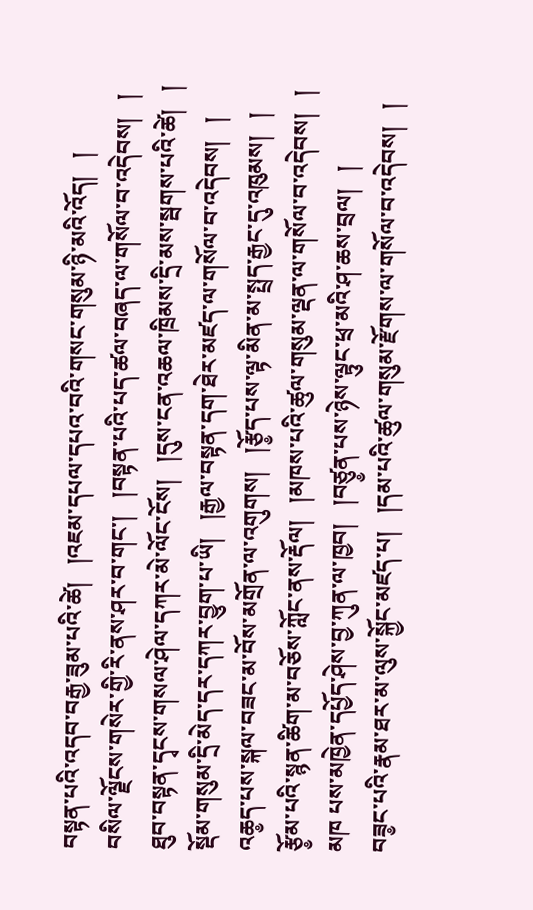བསྟན་པའི་འདབ་བརྒྱ་ཟུམ་པའི་ཚེ།   །འཇམ་དཔལ་དཔའ་བའི་གསང་གསུམ་ཉི་མའི་འོད།   །
བསིལ་ལྗོངས་གསེར་གྱི་རི་ནས་ཤར་བ་གང་།   །བསྟན་པའི་པད་ཚལ་བཞད་ལ་གསོལ་བ་འདེབས།   །
ཐུབ་བསྟན་དྭངས་གསལ་ཤེལ་དཀར་མེ་ལོང་ངོས།   །དུས་ངན་འཆལ་ཁྲིམས་དྲི་མས་སྦགས་པའི་ཚེ།   །
སྡོམ་གསུམ་དྲི་མེད་དར་དཀར་བྱུག་པ་ཡི།   །རྒྱལ་བསྟན་དག་ཐེར་མཛད་ལ་གསོལ་བ་འདེབས།   །
འཆ༵ད་པས་སྐལ་བཟང་མ་བོས་མགྲོན་ལ་འགུགས།   །རྩོ༵ད་པས་ལྟ་མིན་མ་སྤྲད་རྒྱང་དུ་འཁུམས།   །
རྩོ༵མ་པའི་སྙན་ཚིག་མ་བཅོས་ཀློང་ནས་རྡོལ།   །མཁས་པའི་ཚུལ་གསུམ་ལྡན་ལ་གསོལ་བ་འདེབས།   །
མཁ པས་མཁྱེན་དཔྱོད་ཤེས་བྱ་ཀུན་ལ་ཁྱབ།   །བཙུ༵ན་པས་ཉེས་ལྟུང་ཕྲ་མའི་ཤ་ཆས་བྲལ།   །
བཟ༵ང་པའི་རྣམ་ཐར་མ་ལུས་སྐྱོང་མཛད་པ།   །དམ་པའི་ཚུལ་གསུམ་རྫོགས་ལ་གསོལ་བ་འདེབས།   །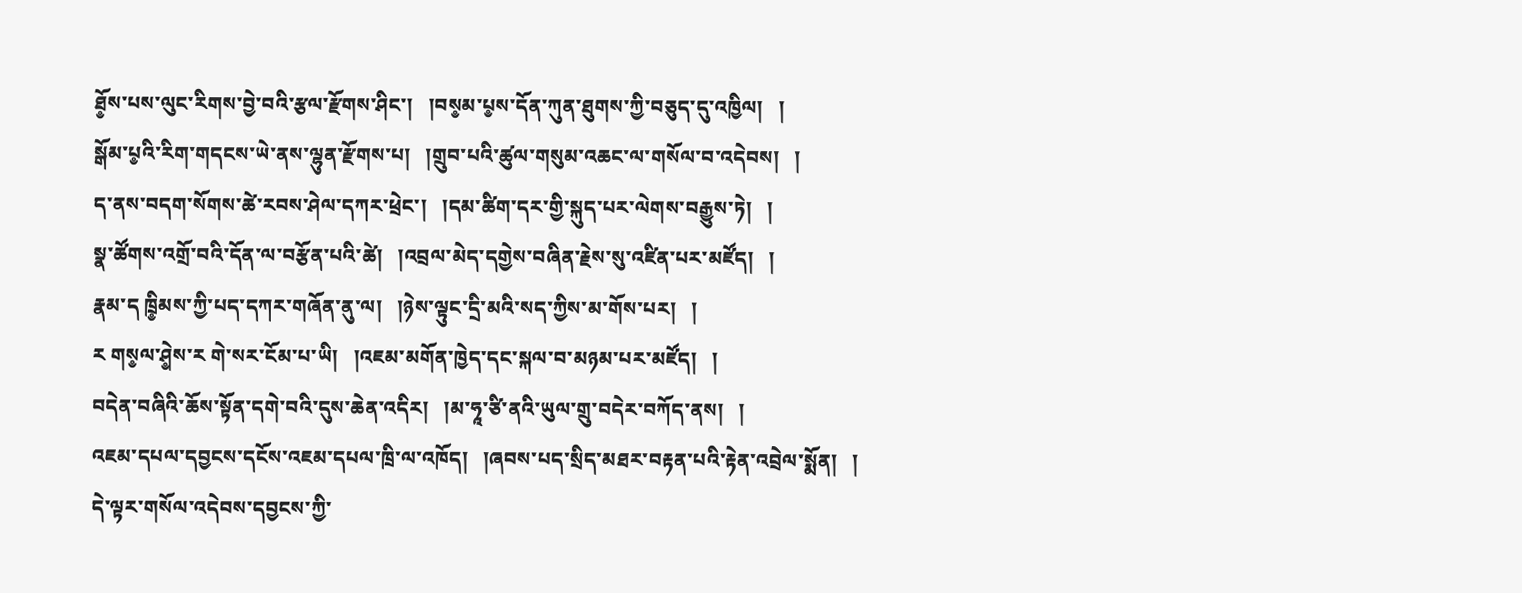ཐོ༵ས་པས་ལུང་རིགས་བྱེ་བའི་རྩལ་རྫོགས་ཤིང་།   །བས༵མ་པ༵ས་དོན་ཀུན་ཐུགས་ཀྱི་བཅུད་དུ་འཁྱིལ།   །
སྒོམ་པ༵འི་རིག་གདངས་ཡེ་ནས་ལྷུན་རྫོགས་པ།   །གྲུབ་པའི་ཚུལ་གསུམ་འཆང་ལ་གསོལ་བ་འདེབས།   །
ད་ནས་བདག་སོགས་ཚེ་རབས་ཤེལ་དཀར་ཕྲེང་།   །དམ་ཚིག་དར་གྱི་སྐུད་པར་ལེགས་བརྒྱུས་ཏེ།   །
སྣ་ཚོགས་འགྲོ་བའི་དོན་ལ་བརྩོན་པའི་ཚེ།   །འབྲལ་མེད་དགྱེས་བཞིན་རྗེས་སུ་འཛིན་པར་མཛོད།   །
རྣམ་ད ཁྲི༵མས་ཀྱི་པད་དཀར་གཞོན་ནུ་ལ།   །ཉེས་ལྟུང་དྲི་མའི་སད་ཀྱིས་མ་གོས་པར།   །
ར གས༵ལ་ཤེ༵ས་ར གེ་སར་ངོམ་པ་ཡི།   །འཇམ་མགོན་ཁྱེད་དང་སྐལ་བ་མཉམ་པར་མཛོད།   །
བདེན་བཞིའི་ཆོས་སྟོན་དགེ་བའི་དུས་ཆེན་འདིར།   །མ་ཧཱ་ཙི་ནའི་ཡུལ་གྲུ་བདེར་བཀོད་ནས།   །
འཇམ་དཔལ་དབྱངས་དངོས་འཇམ་དཔལ་ཁྲི་ལ་འཁོད།   །ཞབས་པད་སྲིད་མཐར་བརྟན་པའི་རྟེན་འབྲེལ་སྨོན།   །
དེ་ལྟར་གསོལ་འདེབས་དབྱངས་ཀྱི་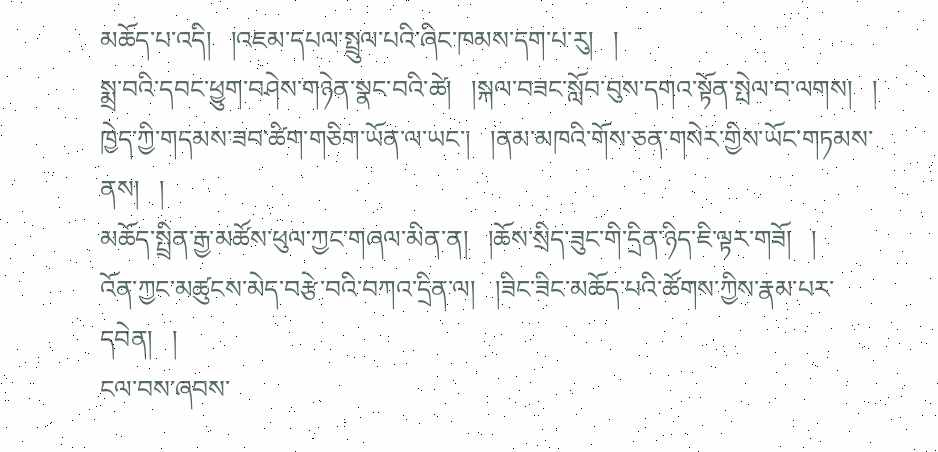མཆོད་པ་འདི།   །འཇམ་དཔལ་སྤྲུལ་པའི་ཞིང་ཁམས་དག་པ་རུ།   །
སྨྲ་བའི་དབང་ཕྱུག་བཤེས་གཉེན་སྣང་བའི་ཚེ།   །སྐལ་བཟང་སློབ་བུས་དགའ་སྟོན་སྤེལ་བ་ལགས།   །
ཁྱེད་ཀྱི་གདམས་ཟབ་ཚིག་གཅིག་ཡོན་ལ་ཡང་།   །ནམ་མཁའི་གོས་ཅན་གསེར་གྱིས་ཡོང་གཏམས་ནས།   །
མཆོད་སྤྲིན་རྒྱ་མཚོས་ཕུལ་ཀྱང་གཞལ་མིན་ན།   །ཆོས་སྲིད་ཟུང་གི་དྲིན་ཉིད་ཇི་ལྟར་གཟོ།   །
འོན་ཀྱང་མཚུངས་མེད་བརྩེ་བའི་བཀའ་དྲིན་ལ།   །ཟིང་ཟིང་མཆོད་པའི་ཚོགས་ཀྱིས་རྣམ་པར་དབེན།   །
ངལ་བས་ཞབས་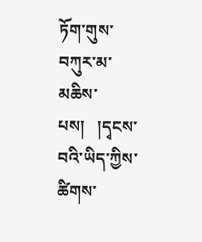ཏོག་གུས་བཀུར་མ་མཆིས་པས།   །དྭངས་བའི་ཡིད་ཀྱིས་ཚིགས་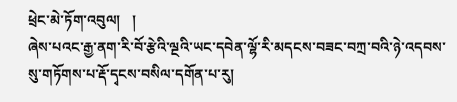ཕྲེང་མེ་ཏོག་འབུལ།   །
ཞེས་པའང་རྒྱ་ནག་རི་བོ་རྩེའི་ལྔའི་ཡང་དབེན་ལྷོ་རི་མདངས་བཟང་བཀྲ་བའི་ཉེ་འདབས་སུ་གཏོགས་པ་རྡོ་དྭངས་བསིལ་དགོན་པ་རུ།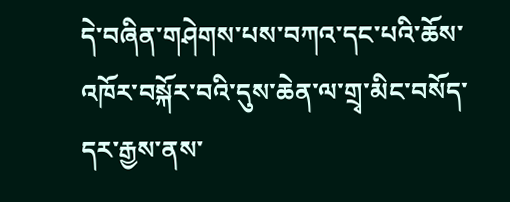དེ་བཞིན་གཤེགས་པས་བཀའ་དང་པའི་ཆོས་འཁོར་བསྐོར་བའི་དུས་ཆེན་ལ་གྲྭ་མིང་བསོད་དར་རྒྱས་ནས་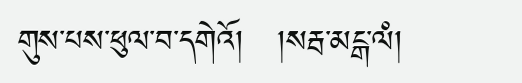གུས་པས་ཕུལ་བ་དགེའོ།   །སརྦ་མངྒ་ལཾ།